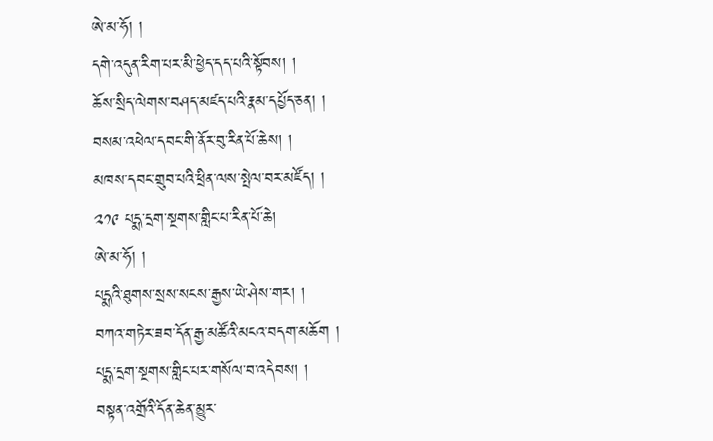ཨེ་མ་ཧོ། །
དགེ་འདུན་རིག་པར་མི་ཕྱེད་དད་པའི་སྟོབས། །
ཆོས་སྲིད་ལེགས་བཤད་མཛད་པའི་རྣམ་དཔྱོད་ཅན། །
བསམ་འཕེལ་དབང་གི་ནོར་བུ་རིན་པོ་ཆེས། །
མཁས་དབང་གྲུབ་པའི་ཕྲིན་ལས་སྤེལ་བར་མཛོད། །
༢༡༩ པདྨ་དྲག་སྔགས་གླིང་པ་རིན་པོ་ཆེ།
ཨེ་མ་ཧོ། །
པདྨའི་ཐུགས་སྲས་སངས་རྒྱས་ཡེ་ཤེས་གར། །
བཀའ་གཏེར་ཟབ་དོན་རྒྱ་མཚོའི་མངའ་བདག་མཆོག །
པདྨ་དྲག་སྔགས་གླིང་པར་གསོལ་བ་འདེབས། །
བསྟན་འགྲོའི་དོན་ཆེན་མྱུར་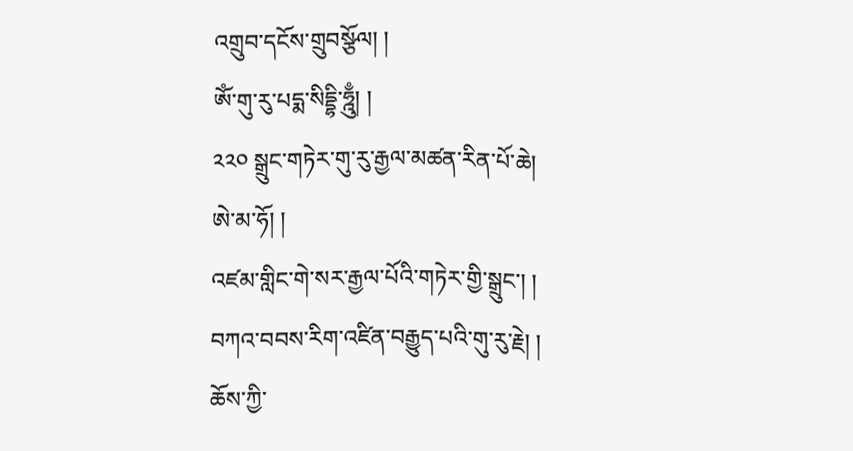འགྲུབ་དངོས་གྲུབསྩོལ། །
ཨོཾ་གུ་རུ་པདྨ་སིདྡྷི་ཧྰུྃ། །
༢༢༠ སྒྲུང་གཏེར་གུ་རུ་རྒྱལ་མཚན་རིན་པོ་ཆེ།
ཨེ་མ་ཧོ། །
འཛམ་གླིང་གེ་སར་རྒྱལ་པོའི་གཏེར་གྱི་སྒྲུང་། །
བཀའ་བབས་རིག་འཛིན་བརྒྱུད་པའི་གུ་རུ་རྗེ། །
ཆོས་ཀྱི་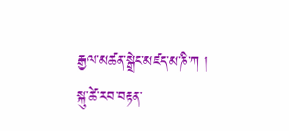རྒྱལ་མཚན་སྒྲེང་མཛད་མ་ཎི་ཀ །
སྐུ་ཚེ་རབ་བརྟན་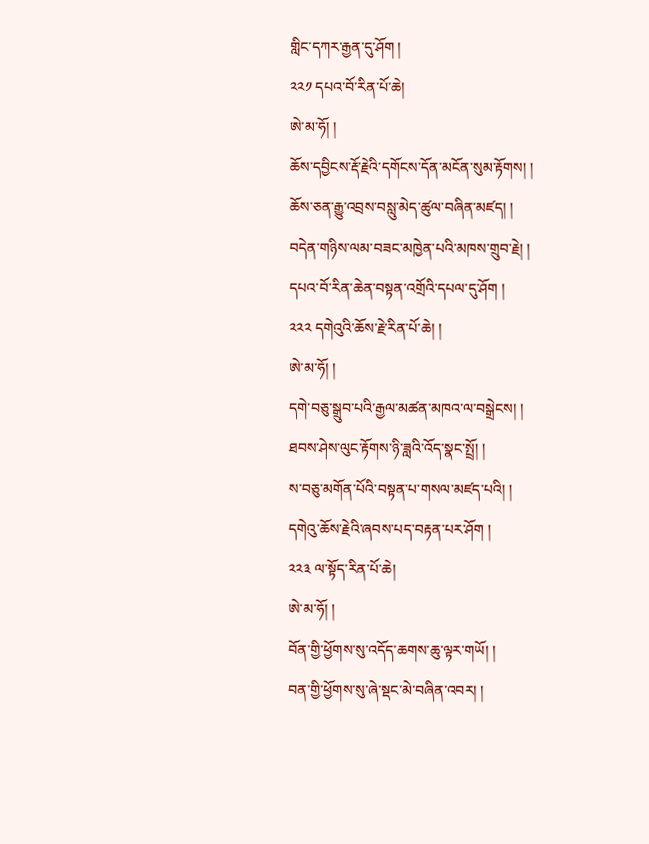གླིང་དཀར་རྒྱན་དུ་ཤོག །
༢༢༡ དཔའ་བོ་རིན་པོ་ཆེ།
ཨེ་མ་ཧོ། །
ཆོས་དབྱིངས་རྡོ་རྗེའི་དགོངས་དོན་མངོན་སུམ་རྟོགས། །
ཆོས་ཅན་རྒྱུ་འབྲས་བསླུ་མེད་ཚུལ་བཞིན་མཛད། །
བདེན་གཉིས་ལམ་བཟང་མཁྱེན་པའི་མཁས་གྲུབ་རྗེ། །
དཔའ་བོ་རིན་ཆེན་བསྟན་འགྲོའི་དཔལ་དུ་ཤོག །
༢༢༢ དགེའུའི་ཆོས་རྗེ་རིན་པོ་ཆེ། །
ཨེ་མ་ཧོ། །
དགེ་བཅུ་སྒྲུབ་པའི་རྒྱལ་མཚན་མཁའ་ལ་བསྒྲེངས། །
ཐབས་ཤེས་ལུང་རྟོགས་ཉི་ཟླའི་འོད་སྣང་སྤྲོ། །
ས་བཅུ་མགོན་པོའི་བསྟན་པ་གསལ་མཛད་པའི། །
དགེའུ་ཆོས་རྗེའི་ཞབས་པད་བརྟན་པར་ཤོག །
༢༢༣ ལ་སྟོད་རིན་པོ་ཆེ།
ཨེ་མ་ཧོ། །
བོན་གྱི་ཕྱོགས་སུ་འདོད་ཆགས་ཆུ་ལྟར་གཡོ། །
བན་གྱི་ཕྱོགས་སུ་ཞེ་སྡང་མེ་བཞིན་འབར། །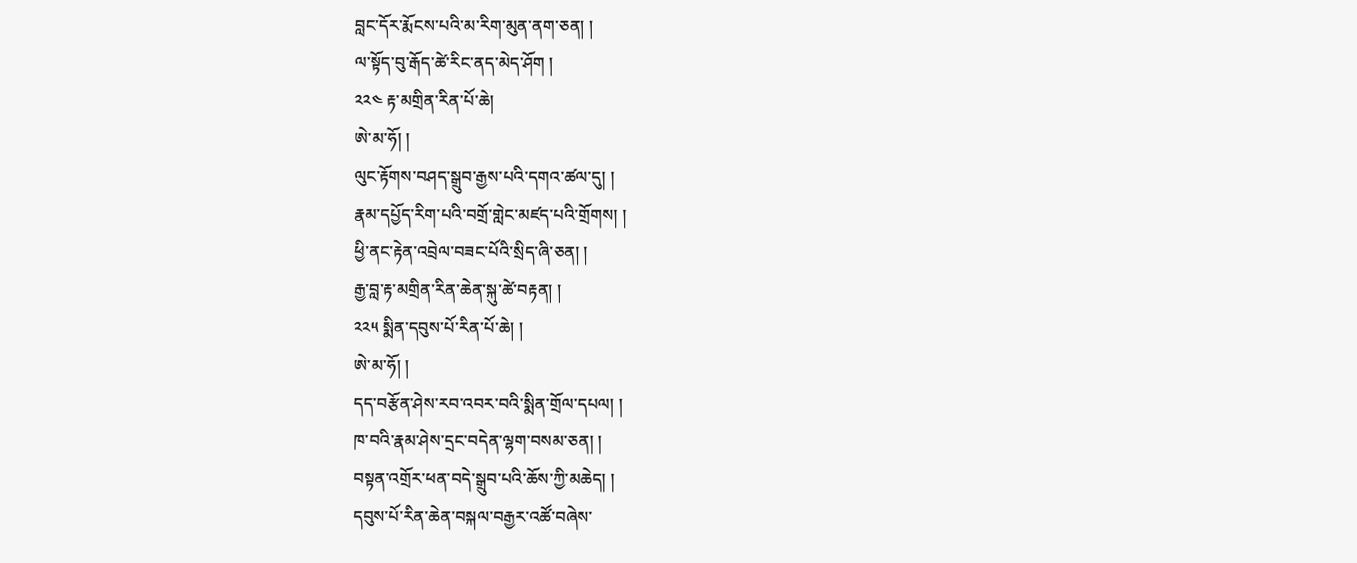བླང་དོར་རྨོངས་པའི་མ་རིག་མུན་ནག་ཅན། །
ལ་སྟོད་བུ་རྒོད་ཚེ་རིང་ནད་མེད་ཤོག །
༢༢༤ རྟ་མགྲིན་རིན་པོ་ཆེ།
ཨེ་མ་ཧོ། །
ལུང་རྟོགས་བཤད་སྒྲུབ་རྒྱས་པའི་དགའ་ཚལ་དུ། །
རྣམ་དཔྱོད་རིག་པའི་བགྲོ་གླེང་མཛད་པའི་གྲོགས། །
ཕྱི་ནང་རྟེན་འབྲེལ་བཟང་པོའི་སྲིད་ཞི་ཅན། །
རྒྱ་བླ་རྟ་མགྲིན་རིན་ཆེན་སྐུ་ཚེ་བརྟན། །
༢༢༥ སྨིན་དབུས་པོ་རིན་པོ་ཆེ། །
ཨེ་མ་ཧོ། །
དད་བརྩོན་ཤེས་རབ་འབར་བའི་སྨིན་གྲོལ་དཔལ། །
ཁ་བའི་རྣམ་ཤེས་དྲང་བདེན་ལྷག་བསམ་ཅན། །
བསྟན་འགྲོར་ཕན་བདེ་སྒྲུབ་པའི་ཆོས་ཀྱི་མཆེད། །
དབུས་པོ་རིན་ཆེན་བསྐལ་བརྒྱར་འཚོ་བཞེས་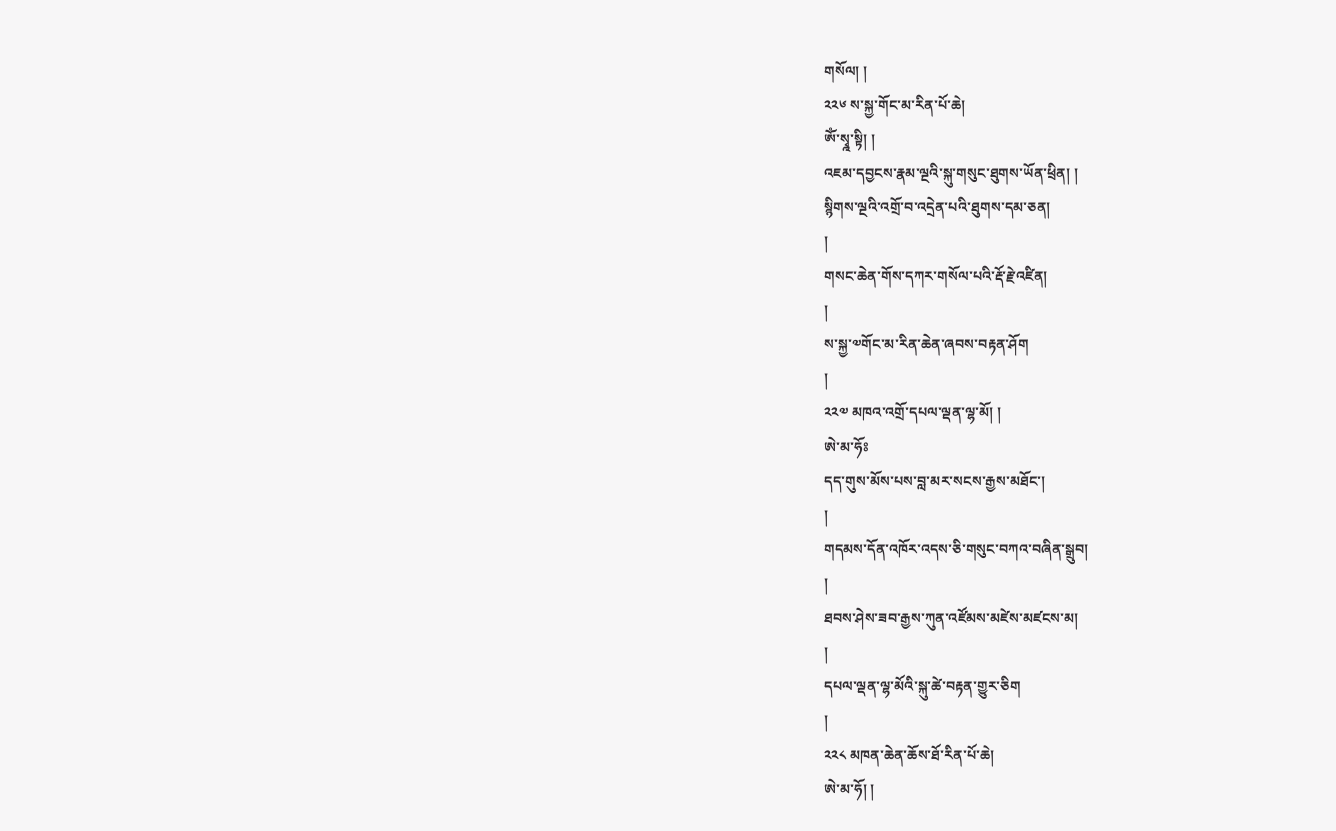གསོལ། །
༢༢༦ ས་སྐྱ་གོང་མ་རིན་པོ་ཆེ།
ཨོཾ་སྭྰ་སྟི། །
འཇམ་དབྱངས་རྣམ་ལྔའི་སྐུ་གསུང་ཐུགས་ཡོན་ཕྲིན། །
སྙིགས་ལྔའི་འགྲོ་བ་འདྲེན་པའི་ཐུགས་དམ་ཅན།
།
གསང་ཆེན་གོས་དཀར་གསོལ་པའི་རྡོ་རྗེ་འཛིན།
།
ས་སྐྱ་༧གོང་མ་རིན་ཆེན་ཞབས་བརྟན་ཤོག
།
༢༢༧ མཁའ་འགྲོ་དཔལ་ལྡན་ལྷ་མོ། །
ཨེ་མ་ཧོཿ
དད་གུས་མོས་པས་བླ་མར་སངས་རྒྱས་མཐོང་།
།
གདམས་དོན་འཁོར་འདས་ཅི་གསུང་བཀའ་བཞིན་སྒྲུབ།
།
ཐབས་ཤེས་ཟབ་རྒྱས་ཀུན་འཛོམས་མཛེས་མཛངས་མ།
།
དཔལ་ལྡན་ལྷ་མོའི་སྐུ་ཚེ་བརྟན་གྱུར་ཅིག
།
༢༢༨ མཁན་ཆེན་ཆོས་ཐོ་རིན་པོ་ཆེ།
ཨེ་མ་ཧོ། །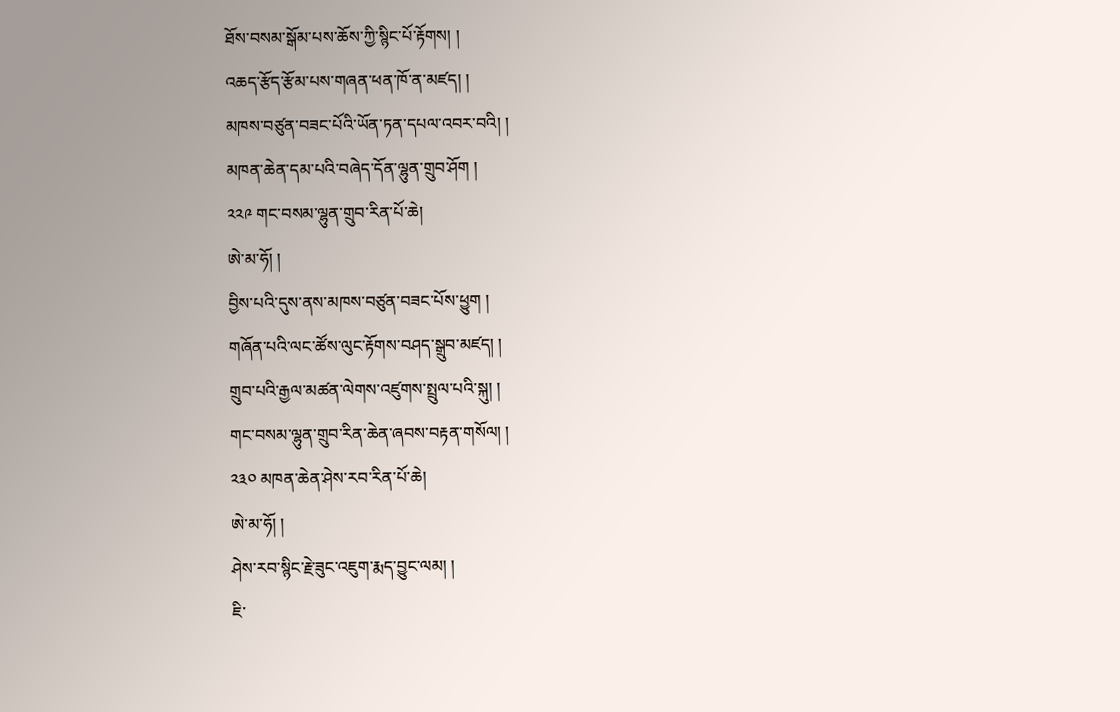ཐོས་བསམ་སྒོམ་པས་ཆོས་ཀྱི་སྙིང་པོ་རྟོགས། །
འཆད་རྩོད་རྩོམ་པས་གཞན་ཕན་ཁོ་ན་མཛད། །
མཁས་བཙུན་བཟང་པོའི་ཡོན་ཏན་དཔལ་འབར་བའི། །
མཁན་ཆེན་དམ་པའི་བཞེད་དོན་ལྷུན་གྲུབ་ཤོག །
༢༢༩ གང་བསམ་ལྷུན་གྲུབ་རིན་པོ་ཆེ།
ཨེ་མ་ཧོ། །
བྱིས་པའི་དུས་ནས་མཁས་བཙུན་བཟང་པོས་ཕྱུག །
གཞོན་པའི་ལང་ཚོས་ལུང་རྟོགས་བཤད་སྒྲུབ་མཛད། །
གྲུབ་པའི་རྒྱལ་མཚན་ལེགས་འཛུགས་སྤྲུལ་པའི་སྐུ། །
གང་བསམ་ལྷུན་གྲུབ་རིན་ཆེན་ཞབས་བརྟན་གསོལ། །
༢༣༠ མཁན་ཆེན་ཤེས་རབ་རིན་པོ་ཆེ།
ཨེ་མ་ཧོ། །
ཤེས་རབ་སྙིང་རྗེ་ཟུང་འཇུག་རྨད་བྱུང་ལམ། །
ཇི་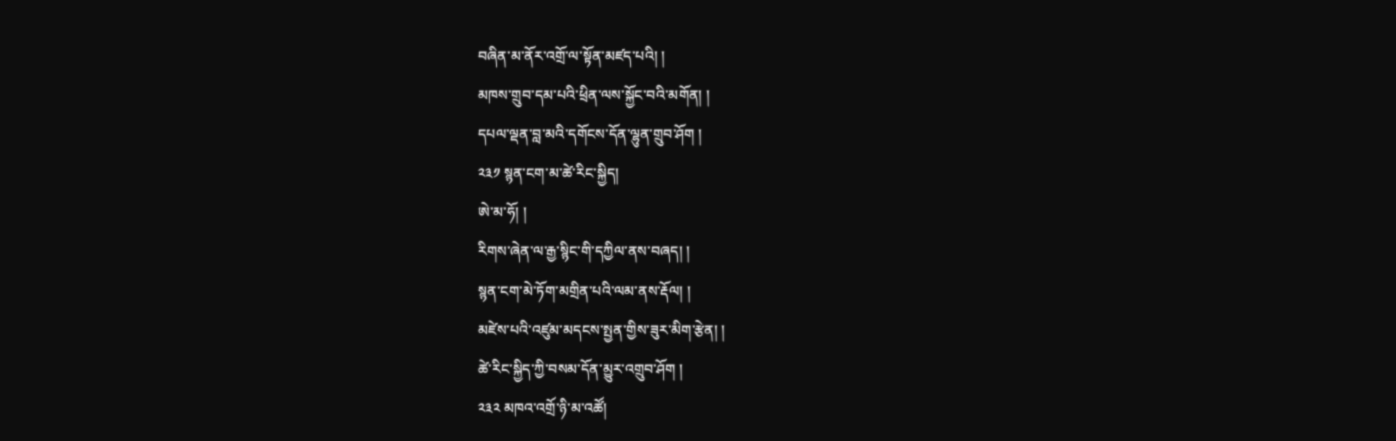བཞིན་མ་ནོར་འགྲོ་ལ་སྟོན་མཛད་པའི། །
མཁས་གྲུབ་དམ་པའི་ཕྲིན་ལས་སྐྱོང་བའི་མགོན། །
དཔལ་ལྡན་བླ་མའི་དགོངས་དོན་ལྷུན་གྲུབ་ཤོག །
༢༣༡ སྙན་ངག་མ་ཚེ་རིང་སྐྱིད།
ཨེ་མ་ཧོ། །
རིགས་ཞེན་ལ་རྒྱ་སྙིང་གི་དཀྱིལ་ནས་བཞད། །
སྙན་ངག་མེ་ཏོག་མགྲིན་པའི་ལམ་ནས་རྡོལ། །
མཛེས་པའི་འཛུམ་མདངས་སྤྱན་གྱིས་ཟུར་མིག་རྩེན། །
ཚེ་རིང་སྐྱིད་ཀྱི་བསམ་དོན་མྱུར་འགྲུབ་ཤོག །
༢༣༢ མཁའ་འགྲོ་ཉི་མ་འཚོ།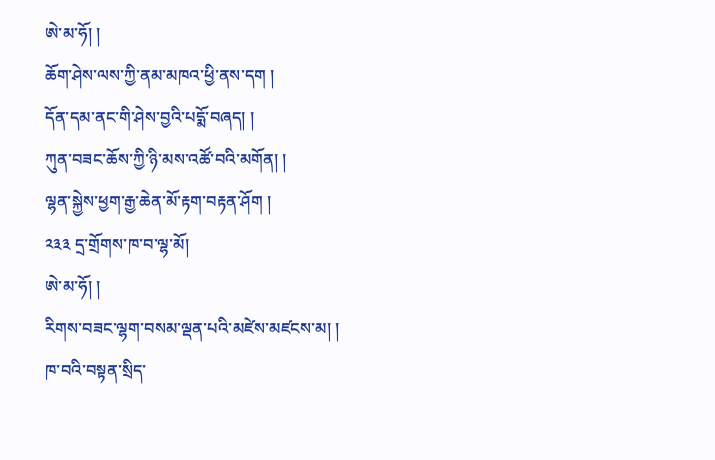ཨེ་མ་ཧོ། །
ཆོག་ཤེས་ལས་ཀྱི་ནམ་མཁའ་ཕྱི་ནས་དག །
དོན་དམ་ནང་གི་ཤེས་བྱའི་པདྨོ་བཞད། །
ཀུན་བཟང་ཆོས་ཀྱི་ཉི་མས་འཚོ་བའི་མགོན། །
ལྷན་སྐྱེས་ཕྱག་རྒྱ་ཆེན་མོ་རྟག་བརྟན་ཤོག །
༢༣༣ དྲ་གྲོགས་ཁ་བ་ལྷ་མོ།
ཨེ་མ་ཧོ། །
རིགས་བཟང་ལྷག་བསམ་ལྡན་པའི་མཛེས་མཛངས་མ། །
ཁ་བའི་བསྟན་སྲིད་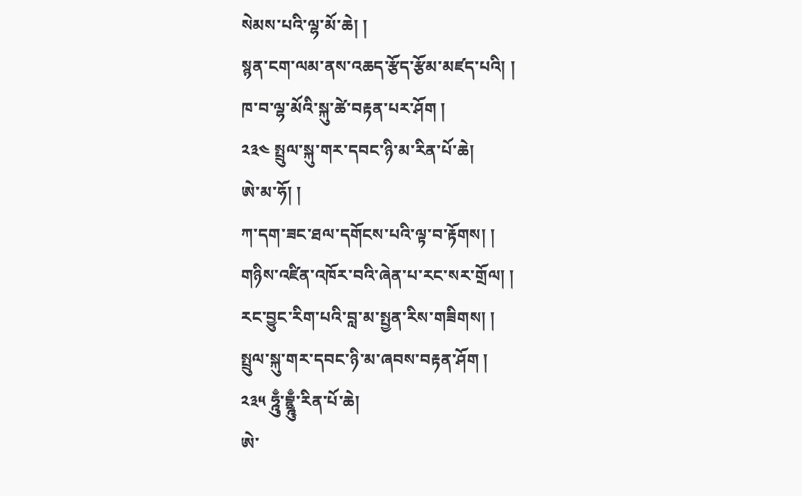སེམས་པའི་ལྷ་མོ་ཆེ། །
སྙན་ངག་ལམ་ནས་འཆད་རྩོད་རྩོམ་མཛད་པའི། །
ཁ་བ་ལྷ་མོའི་སྐུ་ཚེ་བརྟན་པར་ཤོག །
༢༣༤ སྤྲུལ་སྐུ་གར་དབང་ཉི་མ་རིན་པོ་ཆེ།
ཨེ་མ་ཧོ། །
ཀ་དག་ཟང་ཐལ་དགོངས་པའི་ལྟ་བ་རྟོགས། །
གཉིས་འཛིན་འཁོར་བའི་ཞེན་པ་རང་སར་གྲོལ། །
རང་བྱུང་རིག་པའི་བླ་མ་སྤྱན་རིས་གཟིགས། །
སྤྲུལ་སྐུ་གར་དབང་ཉི་མ་ཞབས་བརྟན་ཤོག །
༢༣༥ ཧྰུྃ་བྷྲྰུྃ་རིན་པོ་ཆེ།
ཨེ་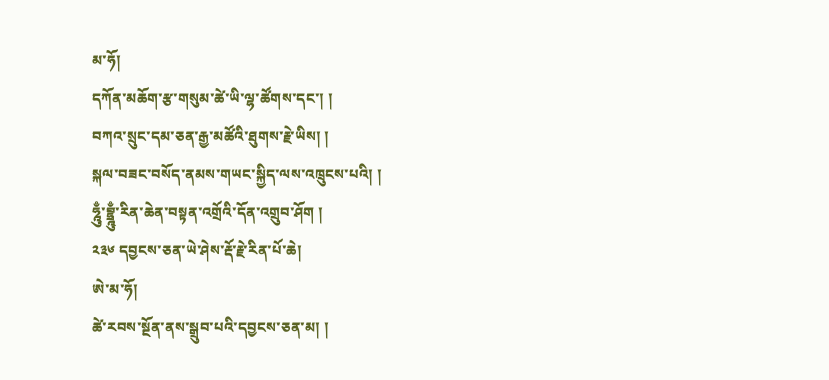མ་ཧོ།
དཀོན་མཆོག་རྩ་གསུམ་ཚེ་ཡི་ལྷ་ཚོགས་དང་། །
བཀའ་སྲུང་དམ་ཅན་རྒྱ་མཚོའི་ཐུགས་རྗེ་ཡིས། །
སྐལ་བཟང་བསོད་ནམས་གཡང་སྐྱིད་ལས་འཁྲུངས་པའི། །
ཧྰུྃ་བྷྲྰུྃ་རིན་ཆེན་བསྟན་འགྲོའི་དོན་འགྲུབ་ཤོག །
༢༣༦ དབྱངས་ཅན་ཡེ་ཤེས་རྡོ་རྗེ་རིན་པོ་ཆེ།
ཨེ་མ་ཧོ།
ཚེ་རབས་སྔོན་ནས་སྒྲུབ་པའི་དབྱངས་ཅན་མ། །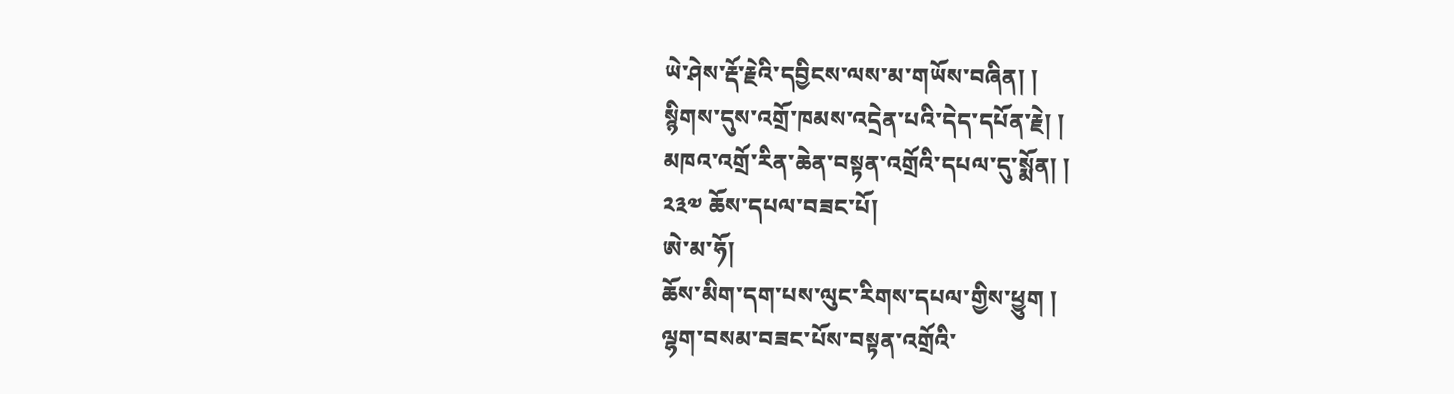ཡེ་ཤེས་རྡོ་རྗེའི་དབྱིངས་ལས་མ་གཡོས་བཞིན། །
སྙིགས་དུས་འགྲོ་ཁམས་འདྲེན་པའི་དེད་དཔོན་རྗེ། །
མཁའ་འགྲོ་རིན་ཆེན་བསྟན་འགྲོའི་དཔལ་དུ་སྨོན། །
༢༣༧ ཆོས་དཔལ་བཟང་པོ།
ཨེ་མ་ཧོ།
ཆོས་མིག་དག་པས་ལུང་རིགས་དཔལ་གྱིས་ཕྱུག །
ལྷག་བསམ་བཟང་པོས་བསྟན་འགྲོའི་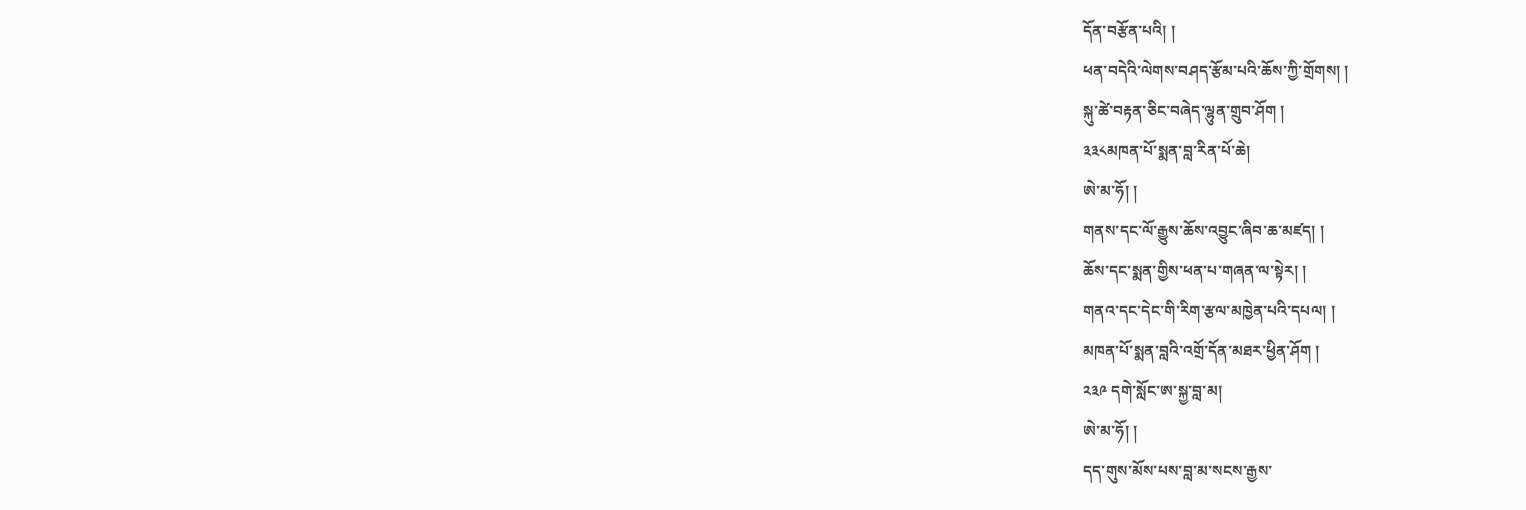དོན་བརྩོན་པའི། །
ཕན་བདེའི་ལེགས་བཤད་རྩོམ་པའི་ཆོས་ཀྱི་གྲོགས། །
སྐུ་ཚེ་བརྟན་ཅིང་བཞེད་ལྷུན་གྲུབ་ཤོག །
༣༣༨མཁན་པོ་སྨན་བླ་རིན་པོ་ཆེ།
ཨེ་མ་ཧོ། །
གནས་དང་ལོ་རྒྱུས་ཆོས་འབྱུང་ཞིབ་ཆ་མཛད། །
ཆོས་དང་སྨན་གྱིས་ཕན་པ་གཞན་ལ་སྟེར། །
གནའ་དང་དེང་གི་རིག་རྩལ་མཁྱེན་པའི་དཔལ། །
མཁན་པོ་སྨན་བླའི་འགྲོ་དོན་མཐར་ཕྱིན་ཤོག །
༢༣༩ དགེ་སློང་ཨ་སྐྱ་བླ་མ།
ཨེ་མ་ཧོ། །
དད་གུས་མོས་པས་བླ་མ་སངས་རྒྱས་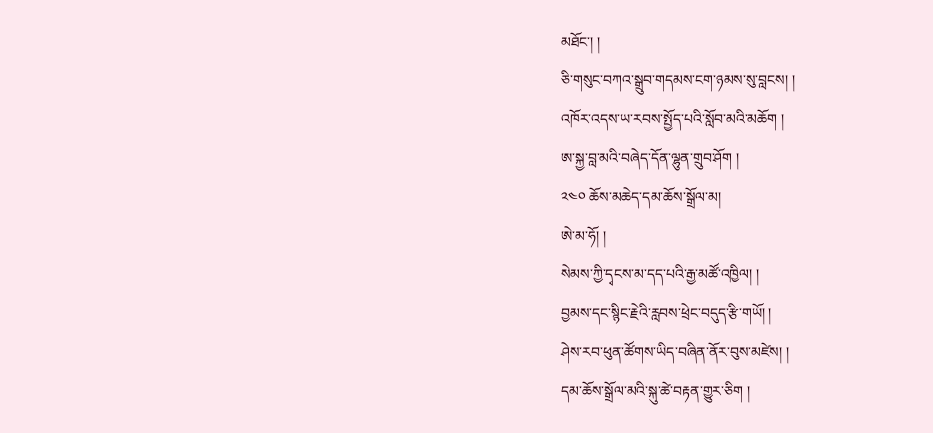མཐོང་། །
ཅི་གསུང་བཀའ་སྒྲུབ་གདམས་ངག་ཉམས་སུ་བླངས། །
འཁོར་འདས་ཡ་རབས་སྤྱོད་པའི་སློབ་མའི་མཆོག །
ཨ་སྐྱ་བླ་མའི་བཞེད་དོན་ལྷུན་གྲུབ་ཤོག །
༢༤༠ ཆོས་མཆེད་དམ་ཆོས་སྒྲོལ་མ།
ཨེ་མ་ཧོ། །
སེམས་ཀྱི་དྭངས་མ་དད་པའི་རྒྱ་མཚོ་འཁྱིལ། །
བྱམས་དང་སྙིང་རྗེའི་རླབས་ཕྲེང་བདུད་རྩི་གཡོ། །
ཤེས་རབ་ཕུན་ཚོགས་ཡིད་བཞིན་ནོར་བུས་མཛེས། །
དམ་ཆོས་སྒྲོལ་མའི་སྐུ་ཚེ་བརྟན་གྱུར་ཅིག །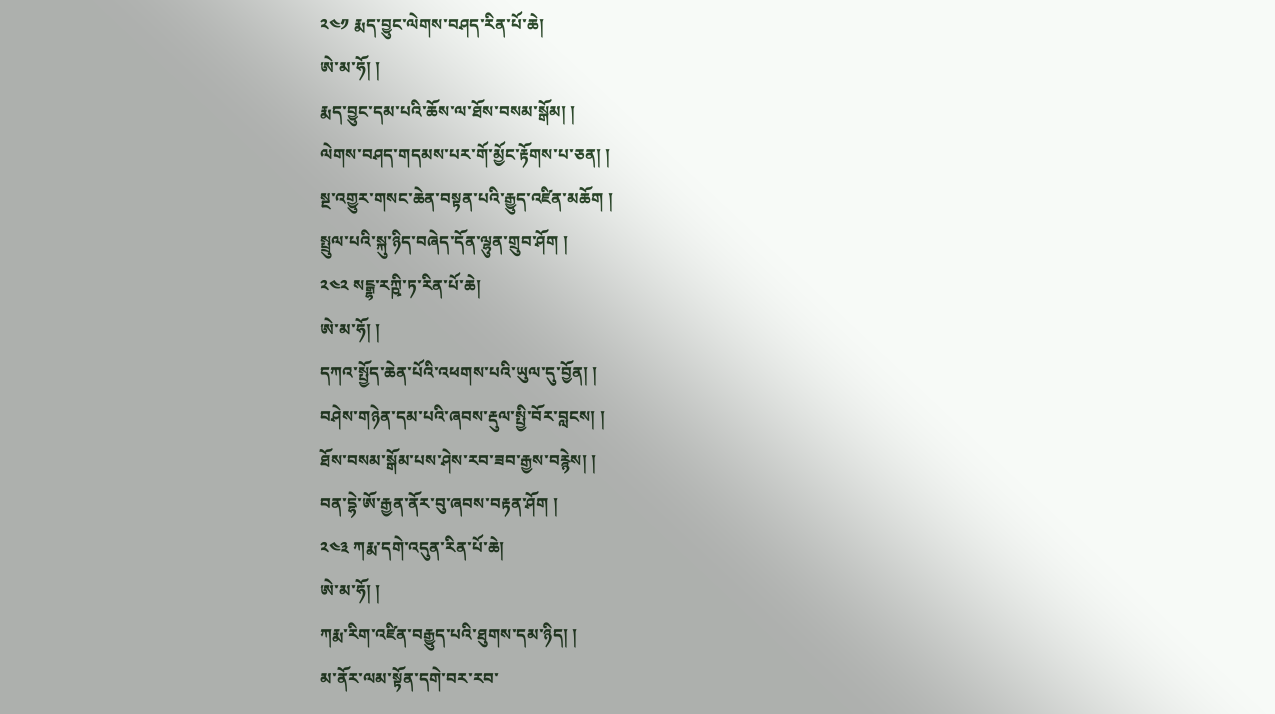༢༤༡ རྨད་བྱུང་ལེགས་བཤད་རིན་པོ་ཆེ།
ཨེ་མ་ཧོ། །
རྨད་བྱུང་དམ་པའི་ཆོས་ལ་ཐོས་བསམ་སྒོམ། །
ལེགས་བཤད་གདམས་པར་གོ་མྱོང་རྟོགས་པ་ཅན། །
སྔ་འགྱུར་གསང་ཆེན་བསྟན་པའི་རྒྱུད་འཛིན་མཆོག །
སྤྲུལ་པའི་སྐུ་ཉིད་བཞེད་དོན་ལྷུན་གྲུབ་ཤོག །
༢༤༢ སངྒྷ་རཀྵི་ཏ་རིན་པོ་ཆེ།
ཨེ་མ་ཧོ། །
དཀའ་སྤྱོད་ཆེན་པོའི་འཕགས་པའི་ཡུལ་དུ་བྱོན། །
བཤེས་གཉེན་དམ་པའི་ཞབས་རྡུལ་སྤྱི་བོར་བླངས། །
ཐོས་བསམ་སྒོམ་པས་ཤེས་རབ་ཟབ་རྒྱས་བརྙེས། །
བན་དྷེ་ཨོ་རྒྱན་ནོར་བུ་ཞབས་བརྟན་ཤོག །
༢༤༣ ཀརྨ་དགེ་འདུན་རིན་པོ་ཆེ།
ཨེ་མ་ཧོ། །
ཀརྨ་རིག་འཛིན་བརྒྱུད་པའི་ཐུགས་དམ་ཉིད། །
མ་ནོར་ལམ་སྟོན་དགེ་བར་རབ་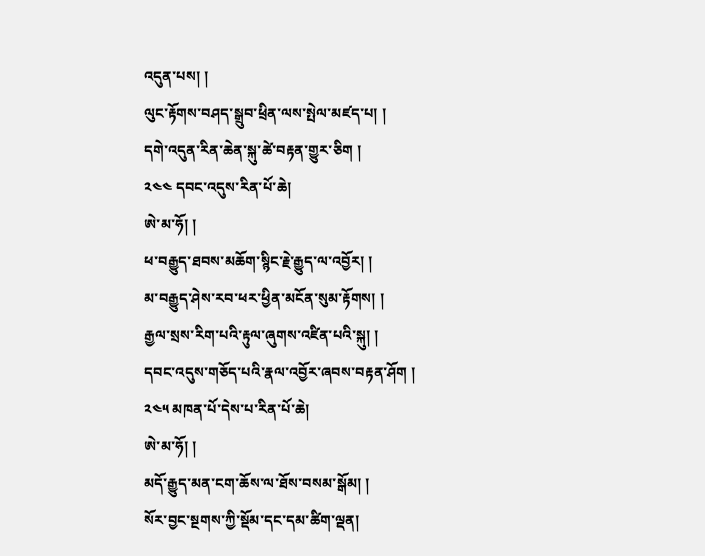འདུན་པས། །
ལུང་རྟོགས་བཤད་སྒྲུབ་ཕྲིན་ལས་སྤེལ་མཛད་པ། །
དགེ་འདུན་རིན་ཆེན་སྐུ་ཚེ་བརྟན་གྱུར་ཅིག །
༢༤༤ དབང་འདུས་རིན་པོ་ཆེ།
ཨེ་མ་ཧོ། །
ཕ་བརྒྱུད་ཐབས་མཆོག་སྙིང་རྗེ་རྒྱུད་ལ་འབྱོར། །
མ་བརྒྱུད་ཤེས་རབ་ཕར་ཕྱིན་མངོན་སུམ་རྟོགས། །
རྒྱལ་སྲས་རིག་པའི་རྟུལ་ཞུགས་འཛིན་པའི་སྐུ། །
དབང་འདུས་གཅོད་པའི་རྣལ་འབྱོར་ཞབས་བརྟན་ཤོག །
༢༤༥ མཁན་པོ་དེས་པ་རིན་པོ་ཆེ།
ཨེ་མ་ཧོ། །
མདོ་རྒྱུད་མན་ངག་ཆོས་ལ་ཐོས་བསམ་སྒོམ། །
སོར་བྱང་སྔགས་ཀྱི་སྡོམ་དང་དམ་ཚིག་ལྡན།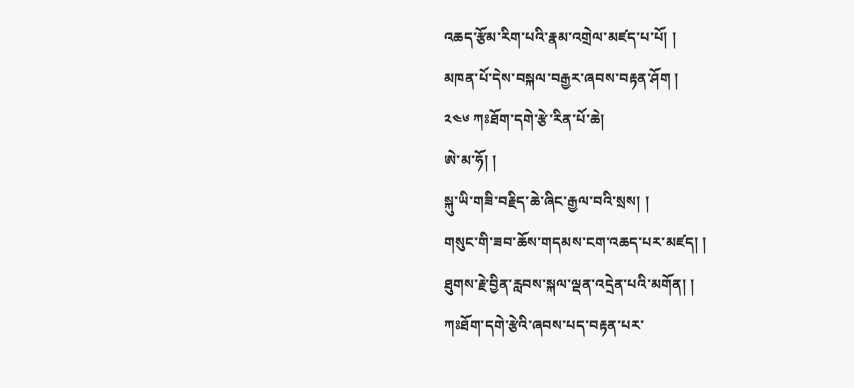འཆད་རྩོམ་རིག་པའི་རྣམ་འགྲེལ་མཛད་པ་པོ། །
མཁན་པོ་དེས་བསྐལ་བརྒྱར་ཞབས་བརྟན་ཤོག །
༢༤༦ ཀཿཐོག་དགེ་རྩེ་རིན་པོ་ཆེ།
ཨེ་མ་ཧོ། །
སྐུ་ཡི་གཟི་བརྗིད་ཆེ་ཞིང་རྒྱལ་བའི་སྲས། །
གསུང་གི་ཟབ་ཆོས་གདམས་ངག་འཆད་པར་མཛད། །
ཐུགས་རྗེ་བྱིན་རླབས་སྐལ་ལྡན་འདྲེན་པའི་མགོན། །
ཀཿཐོག་དགེ་རྩེའི་ཞབས་པད་བརྟན་པར་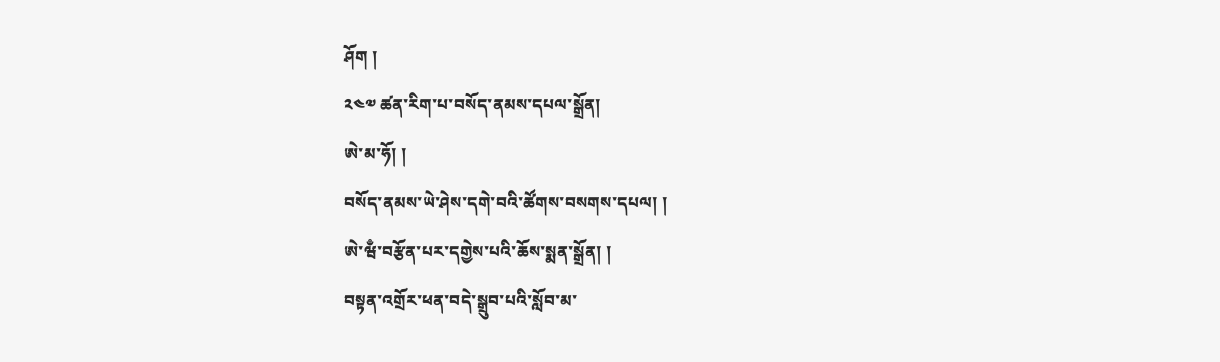ཤོག །
༢༤༧ ཚན་རིག་པ་བསོད་ནམས་དཔལ་སྒྲོན།
ཨེ་མ་ཧོ། །
བསོད་ནམས་ཡེ་ཤེས་དགེ་བའི་ཚོགས་བསགས་དཔལ། །
ཨེ་ཝྃ་བརྩོན་པར་དགྱེས་པའི་ཆོས་སྨན་སྒྲོན། །
བསྟན་འགྲོར་ཕན་བདེ་སྒྲུབ་པའི་སློབ་མ་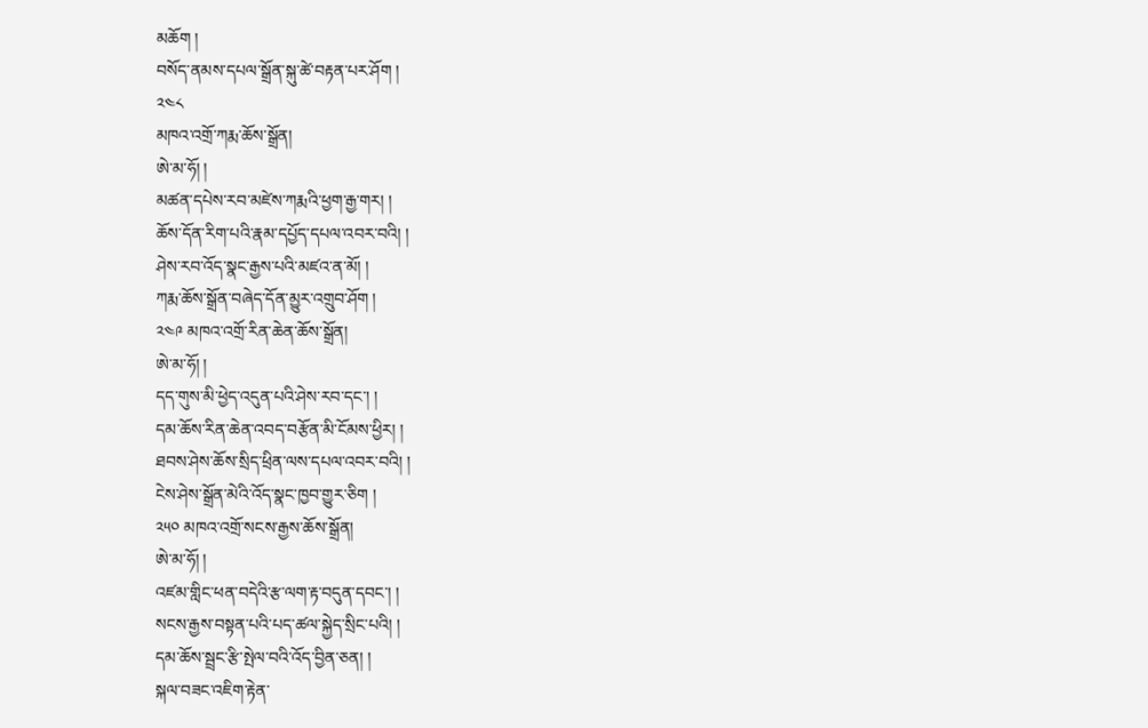མཆོག །
བསོད་ནམས་དཔལ་སྒྲོན་སྐུ་ཚེ་བརྟན་པར་ཤོག །
༢༤༨
མཁའ་འགྲོ་ཀརྨ་ཆོས་སྒྲོན།
ཨེ་མ་ཧོ། །
མཚན་དཔེས་རབ་མཛེས་ཀརྨའི་ཕྱག་རྒྱ་གར། །
ཆོས་དོན་རིག་པའི་རྣམ་དཔྱོད་དཔལ་འབར་བའི། །
ཤེས་རབ་འོད་སྣང་རྒྱས་པའི་མཛའ་ན་མོ། །
ཀརྨ་ཆོས་སྒྲོན་བཞེད་དོན་མྱུར་འགྲུབ་ཤོག །
༢༤༩ མཁའ་འགྲོ་རིན་ཆེན་ཆོས་སྒྲོན།
ཨེ་མ་ཧོ། །
དད་གུས་མི་ཕྱེད་འདུན་པའི་ཤེས་རབ་དང་། །
དམ་ཆོས་རིན་ཆེན་འབད་བརྩོན་མི་ངོམས་ཕྱིར། །
ཐབས་ཤེས་ཆོས་སྲིད་ཕྲིན་ལས་དཔལ་འབར་བའི། །
ངེས་ཤེས་སྒྲོན་མེའི་འོད་སྣང་ཁྱབ་གྱུར་ཅིག །
༢༥༠ མཁའ་འགྲོ་སངས་རྒྱས་ཆོས་སྒྲོན།
ཨེ་མ་ཧོ། །
འཛམ་གླིང་ཕན་བདེའི་རྩ་ལག་རྟ་བདུན་དབང་། །
སངས་རྒྱས་བསྟན་པའི་པད་ཚལ་སྐྱེད་སྲིང་པའི། །
དམ་ཆོས་སྦྲང་རྩི་སྤེལ་བའི་འོད་བྱིན་ཅན། །
སྐལ་བཟང་འཇིག་རྟེན་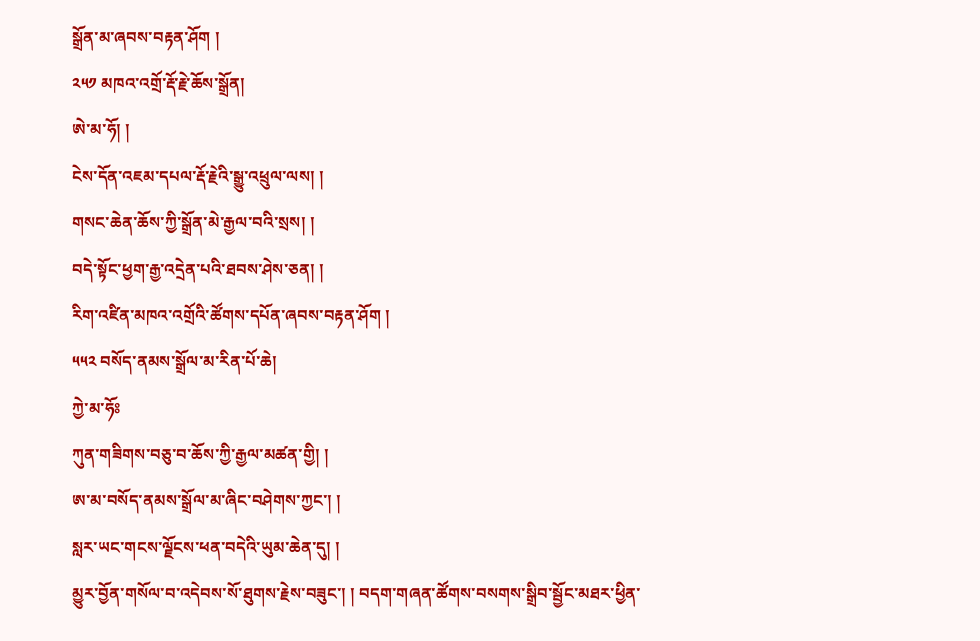སྒྲོན་མ་ཞབས་བརྟན་ཤོག །
༢༥༡ མཁའ་འགྲོ་རྡོ་རྗེ་ཆོས་སྒྲོན།
ཨེ་མ་ཧོ། །
ངེས་དོན་འཇམ་དཔལ་རྡོ་རྗེའི་སྒྱུ་འཕྲུལ་ལས། །
གསང་ཆེན་ཆོས་ཀྱི་སྒྲོན་མེ་རྒྱལ་བའི་སྲས། །
བདེ་སྟོང་ཕྱག་རྒྱ་འདྲེན་པའི་ཐབས་ཤེས་ཅན། །
རིག་འཛིན་མཁའ་འགྲོའི་ཚོགས་དཔོན་ཞབས་བརྟན་ཤོག །
༥༥༢ བསོད་ནམས་སྒྲོལ་མ་རིན་པོ་ཆེ།
ཀྱེ་མ་ཧོཿ
ཀུན་གཟིགས་བཅུ་བ་ཆོས་ཀྱི་རྒྱལ་མཚན་གྱི། །
ཨ་མ་བསོད་ནམས་སྒྲོལ་མ་ཞིང་བཤེགས་ཀྱང་། །
སླར་ཡང་གངས་ལྗོངས་ཕན་བདེའི་ཡུམ་ཆེན་དུ། །
མྱུར་བྱོན་གསོལ་བ་འདེབས་སོ་ཐུགས་རྗེས་བཟུང་། ། བདག་གཞན་ཚོགས་བསགས་སྒྲིབ་སྦྱོང་མཐར་ཕྱིན་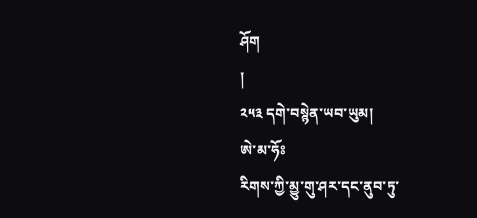ཤོག
།
༢༥༣ དགེ་བསྙེན་ཡབ་ཡུམ།
ཨེ་མ་ཧོཿ
རིགས་ཀྱི་མྱུ་གུ་ཤར་དང་ནུབ་ཏུ་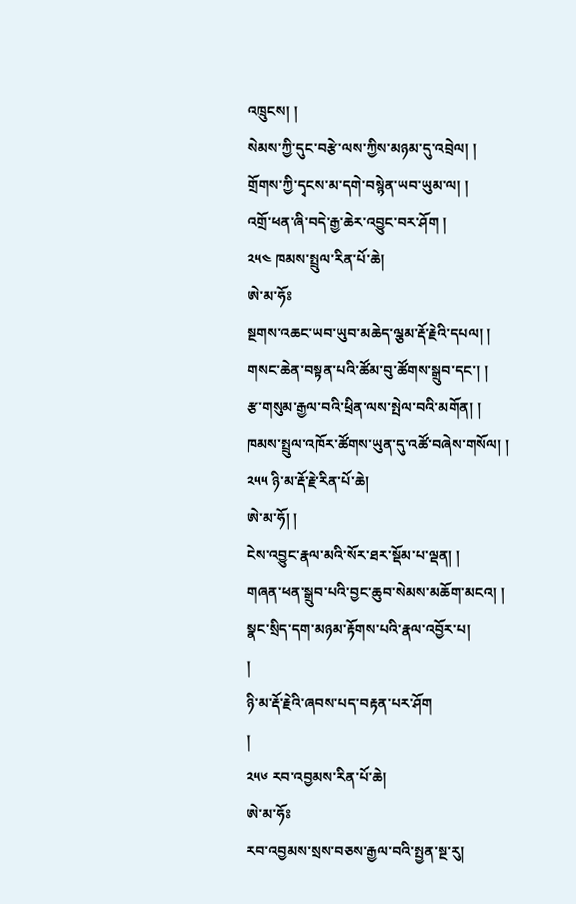འཁྲུངས། །
སེམས་ཀྱི་དུང་བརྩེ་ལས་ཀྱིས་མཉམ་དུ་འབྲེལ། །
གྲོགས་ཀྱི་དྭངས་མ་དགེ་བསྙེན་ཡབ་ཡུམ་ལ། །
འགྲོ་ཕན་ཞི་བདེ་རྒྱ་ཆེར་འབྱུང་བར་ཤོག །
༢༥༤ ཁམས་སྤྲུལ་རིན་པོ་ཆེ།
ཨེ་མ་ཧོཿ
སྔགས་འཆང་ཡབ་ཡུབ་མཆེད་ལྕམ་རྡོ་རྗེའི་དཔལ། །
གསང་ཆེན་བསྟན་པའི་ཚོམ་བུ་ཚོགས་སྒྲུབ་དང་། །
རྩ་གསུམ་རྒྱལ་བའི་ཕྲིན་ལས་སྤེལ་བའི་མགོན། །
ཁམས་སྤྲུལ་འཁོར་ཚོགས་ཡུན་དུ་འཚོ་བཞེས་གསོལ། །
༢༥༥ ཉི་མ་རྡོ་རྗེ་རིན་པོ་ཆེ།
ཨེ་མ་ཧོ། །
ངེས་འབྱུང་རྣལ་མའི་སོར་ཐར་སྡོམ་པ་ལྡན། །
གཞན་ཕན་སྒྲུབ་པའི་བྱང་ཆུབ་སེམས་མཆོག་མངའ། །
སྣང་སྲིད་དག་མཉམ་རྟོགས་པའི་རྣལ་འབྱོར་པ།
།
ཉི་མ་རྡོ་རྗེའི་ཞབས་པད་བརྟན་པར་ཤོག
།
༢༥༦ རབ་འབྱམས་རིན་པོ་ཆེ།
ཨེ་མ་ཧོཿ
རབ་འབྱམས་སྲས་བཅས་རྒྱལ་བའི་སྤྱན་སྔ་རུ།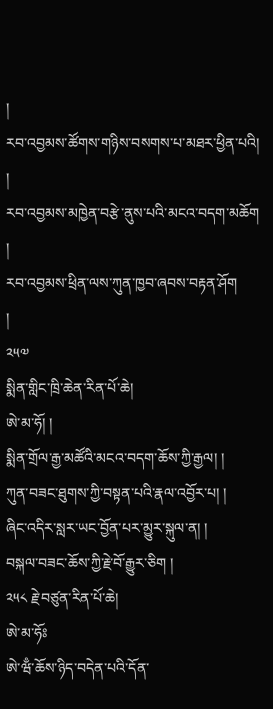།
རབ་འབྱམས་ཚོགས་གཉིས་བསགས་པ་མཐར་ཕྱིན་པའི།
།
རབ་འབྱམས་མཁྱེན་བརྩེ་ནུས་པའི་མངའ་བདག་མཆོག
།
རབ་འབྱམས་ཕྲིན་ལས་ཀུན་ཁྱབ་ཞབས་བརྟན་ཤོག
།
༢༥༧
སྨིན་གླིང་ཁྲི་ཆེན་རིན་པོ་ཆེ།
ཨེ་མ་ཧོ། །
སྨིན་གྲོལ་རྒྱ་མཚོའི་མངའ་བདག་ཆོས་ཀྱི་རྒྱལ། །
ཀུན་བཟང་ཐུགས་ཀྱི་བསྟན་པའི་རྣལ་འབྱོར་པ། །
ཞིང་འདིར་སླར་ཡང་བྱོན་པར་མྱུར་སྐུལ་ན། །
བསྐལ་བཟང་ཆོས་ཀྱི་རྗེ་བོ་རྒྱུར་ཅིག །
༢༥༨ རྗེ་བཙུན་རིན་པོ་ཆེ།
ཨེ་མ་ཧོཿ
ཨེ་ཝྃ་ཆོས་ཉིད་བདེན་པའི་དོན་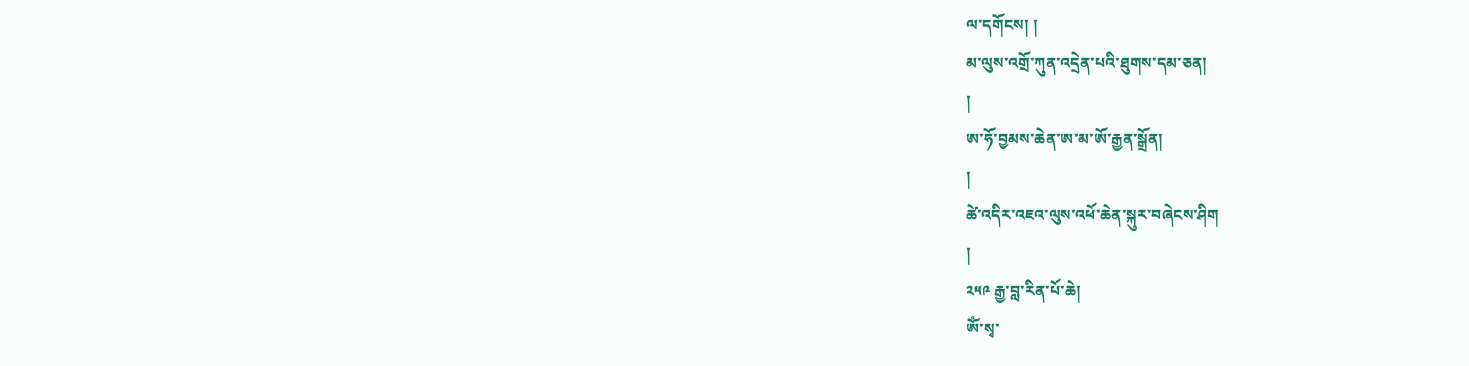ལ་དགོངས། །
མ་ལུས་འགྲོ་ཀུན་འདྲེན་པའི་ཐུགས་དམ་ཅན།
།
ཨ་ཧོ་བྱམས་ཆེན་ཨ་མ་ཨོ་རྒྱན་སྒྲོན།
།
ཚེ་འདིར་འཇའ་ལུས་འཕོ་ཆེན་སྐུར་བཞེངས་ཤིག
།
༢༥༩ རྒྱ་བླ་རིན་པོ་ཆེ།
ཨོཾ་སྭ་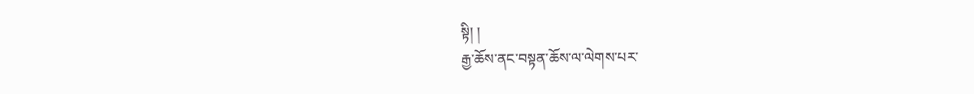སྟི། །
རྒྱ་ཆོས་ནང་བསྟན་ཆོས་ལ་ལེགས་པར་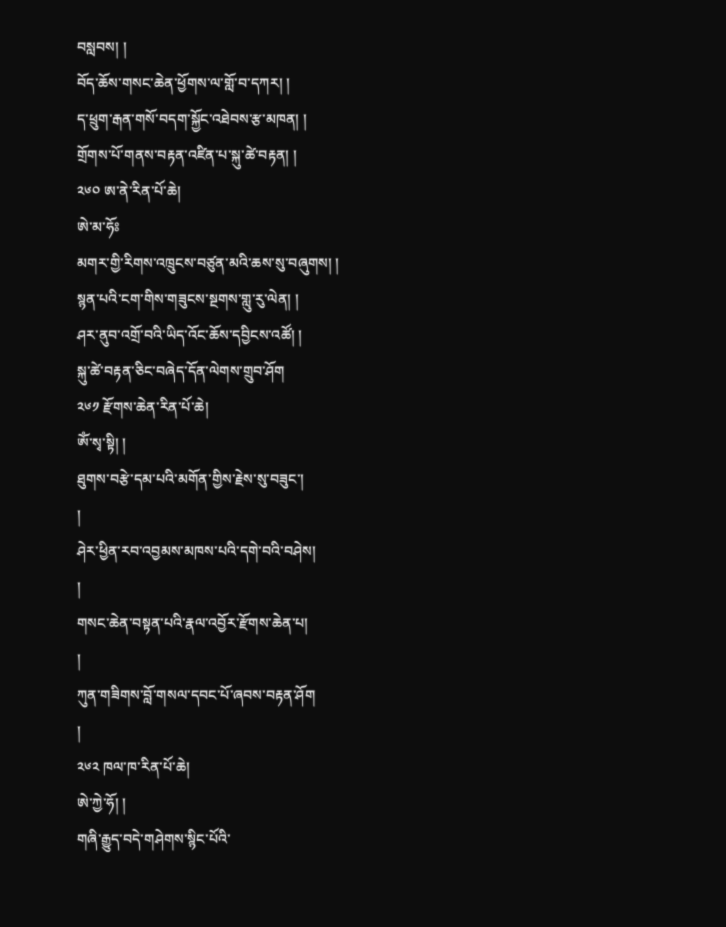བསླབས། །
བོད་ཆོས་གསང་ཆེན་ཕྱོགས་ལ་གློ་བ་དཀར། །
ད་ཕྲུག་རྒན་གསོ་བདག་སྐྱོང་འཐེབས་རྩ་མཁན། །
གྲོགས་པོ་གནས་བརྟན་འཛིན་པ་སྐུ་ཚེ་བརྟན། །
༢༦༠ ཨ་ནེ་རིན་པོ་ཆེ།
ཨེ་མ་ཧོཿ
མགར་གྱི་རིགས་འཁྲུངས་བཙུན་མའི་ཆས་སུ་བཞུགས། །
སྙན་པའི་ངག་གིས་གཟུངས་སྔགས་གླུ་རུ་ལེན། །
ཤར་ནུབ་འགྲོ་བའི་ཡིད་འོང་ཆོས་དབྱིངས་འཚོ། །
སྐུ་ཚེ་བརྟན་ཅིང་བཞེད་དོན་ལེགས་གྲུབ་ཤོག
༢༦༡ རྫོགས་ཆེན་རིན་པོ་ཆེ།
ཨོཾ་སྭ་སྟི། །
ཐུགས་བརྩེ་དམ་པའི་མགོན་གྱིས་རྗེས་སུ་བཟུང་།
།
ཤེར་ཕྱིན་རབ་འབྱམས་མཁས་པའི་དགེ་བའི་བཤེས།
།
གསང་ཆེན་བསྟན་པའི་རྣལ་འབྱོར་རྫོགས་ཆེན་པ།
།
ཀུན་གཟིགས་བློ་གསལ་དབང་པོ་ཞབས་བརྟན་ཤོག
།
༢༦༢ ཁལ་ཁ་རིན་པོ་ཆེ།
ཨེ་ཀྱེ་ཧོ། །
གཞི་རྒྱུད་བདེ་གཤེགས་སྙིང་པོའི་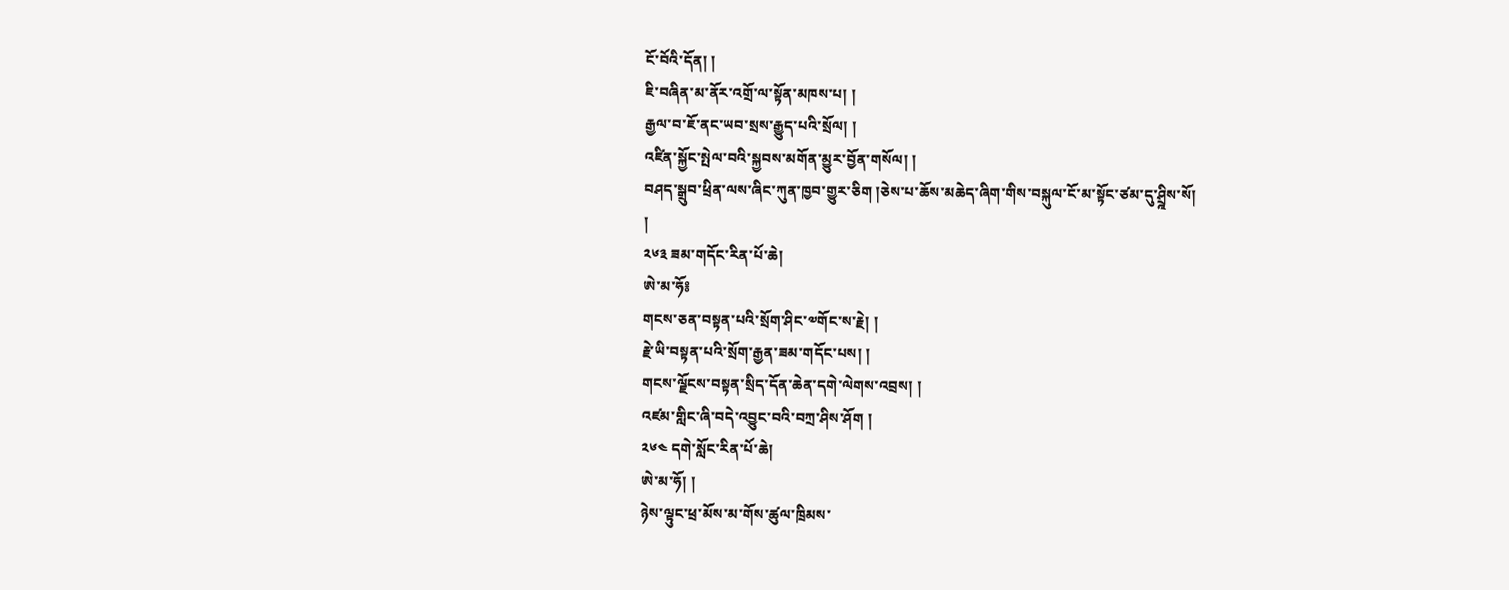ངོ་བོའི་དོན། །
ཇི་བཞིན་མ་ནོར་འགྲོ་ལ་སྟོན་མཁས་པ། །
རྒྱལ་བ་ཇོ་ནང་ཡབ་སྲས་རྒྱུད་པའི་སྲོལ། །
འཛིན་སྐྱོང་སྤེལ་བའི་སྐྱབས་མགོན་མྱུར་བྱོན་གསོལ། །
བཤད་སྒྲུབ་ཕྲིན་ལས་ཞིང་ཀུན་ཁྱབ་གྱུར་ཅིག །ཅེས་པ་ཆོས་མཆེད་ཞིག་གིས་བསྐུལ་ངོ་མ་སྟོང་ཙམ་དུ་ཤྲྰིས་སོ།
།
༢༦༣ ཟམ་གདོང་རིན་པོ་ཆེ།
ཨེ་མ་ཧོ༔
གངས་ཅན་བསྟན་པའི་སྲོག་ཤིང་༧གོང་ས་རྗེ། །
རྗེ་ཡི་བསྟན་པའི་སྲོག་རྒྱན་ཟམ་གདོང་པས། །
གངས་ལྗོངས་བསྟན་སྲིད་དོན་ཆེན་དགེ་ལེགས་འབྲས། །
འཛམ་གླིང་ཞི་བདེ་འབྱུང་བའི་བཀྲ་ཤིས་ཤོག །
༢༦༤ དགེ་སློང་རིན་པོ་ཆེ།
ཨེ་མ་ཧོ། །
ཉེས་ལྟུང་ཕྲ་མོས་མ་གོས་ཚུལ་ཁྲིམས་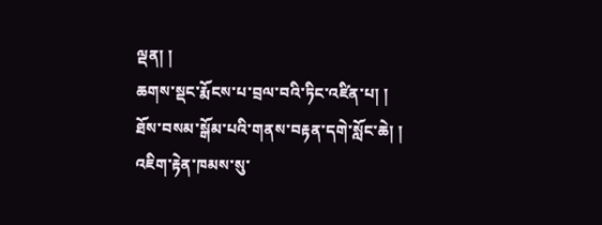ལྡན། །
ཆགས་སྡང་རྨོངས་པ་བྲལ་བའི་ཏིང་འཛིན་པ། །
ཐོས་བསམ་སྒོམ་པའི་གནས་བརྟན་དགེ་སློང་ཆེ། །
འཇིག་རྟེན་ཁམས་སུ་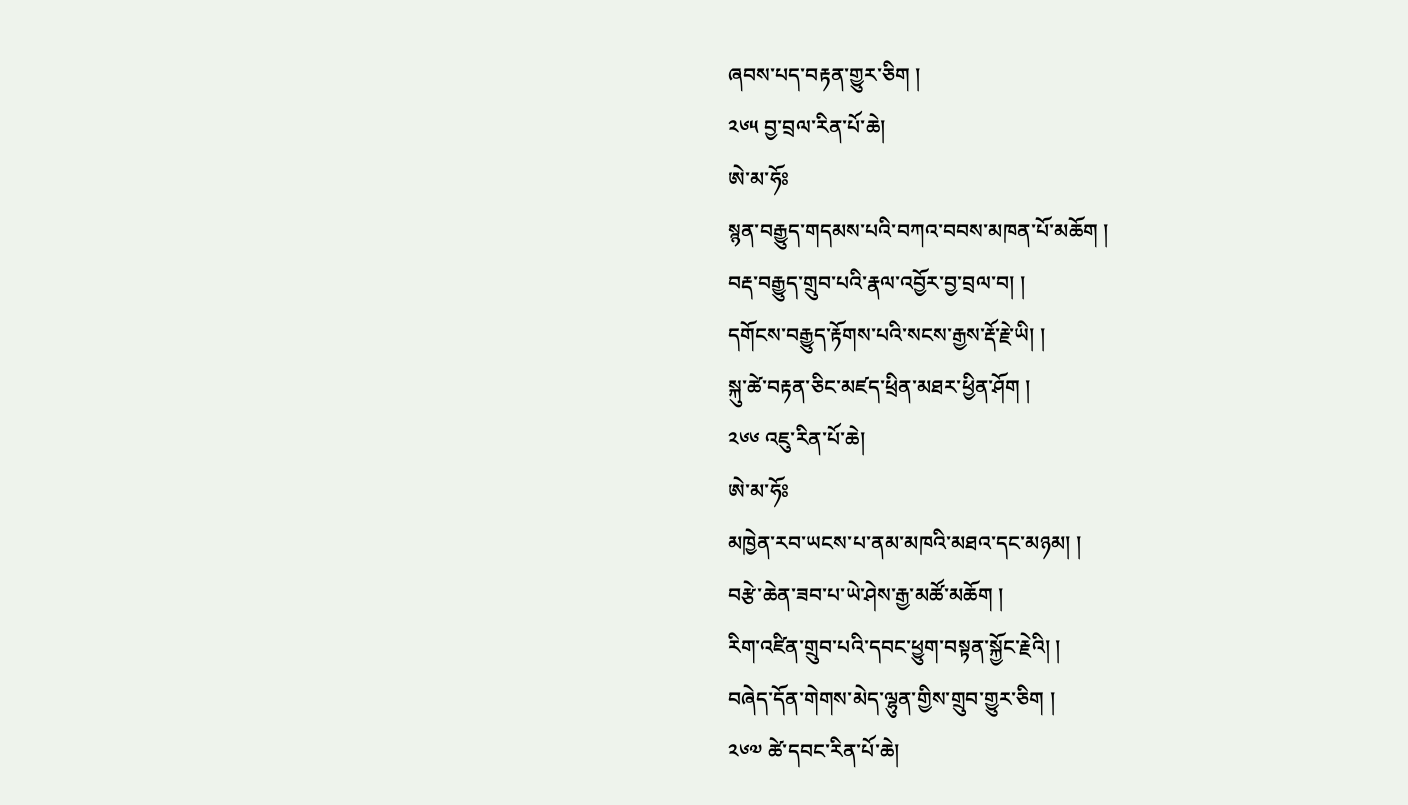ཞབས་པད་བརྟན་གྱུར་ཅིག །
༢༦༥ བྱ་བྲལ་རིན་པོ་ཆེ།
ཨེ་མ་ཧོཿ
སྙན་བརྒྱུད་གདམས་པའི་བཀའ་བབས་མཁན་པོ་མཆོག །
བརྡ་བརྒྱུད་གྲུབ་པའི་རྣལ་འབྱོར་བྱ་བྲལ་བ། །
དགོངས་བརྒྱུད་རྟོགས་པའི་སངས་རྒྱས་རྡོ་རྗེ་ཡི། །
སྐུ་ཚེ་བརྟན་ཅིང་མཛད་ཕྲིན་མཐར་ཕྱིན་ཤོག །
༢༦༦ འཇུ་རིན་པོ་ཆེ།
ཨེ་མ་ཧོཿ
མཁྱེན་རབ་ཡངས་པ་ནམ་མཁའི་མཐའ་དང་མཉམ། །
བརྩེ་ཆེན་ཟབ་པ་ཡེ་ཤེས་རྒྱ་མཚོ་མཆོག །
རིག་འཛིན་གྲུབ་པའི་དབང་ཕྱུག་བསྟན་སྐྱོང་རྗེའི། །
བཞེད་དོན་གེགས་མེད་ལྷུན་གྱིས་གྲུབ་གྱུར་ཅིག །
༢༦༧ ཚེ་དབང་རིན་པོ་ཆེ།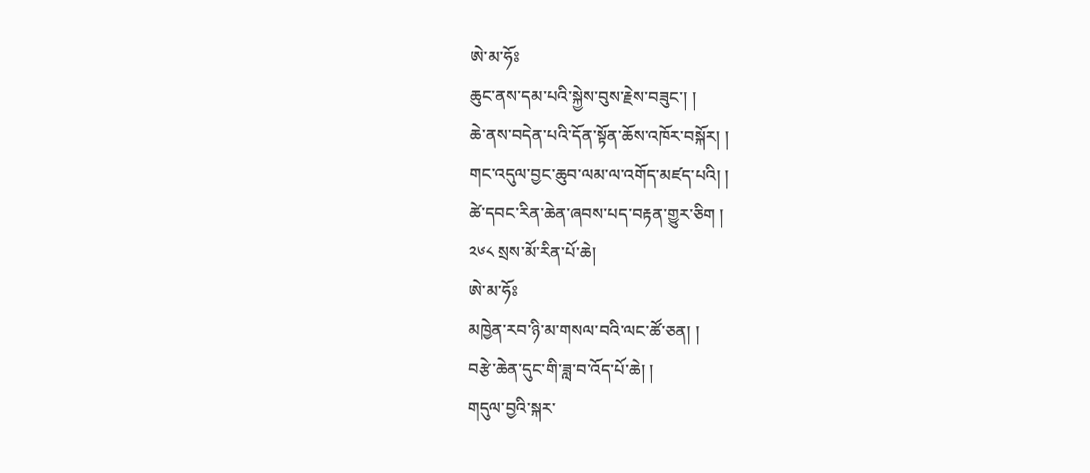ཨེ་མ་ཧོཿ
ཆུང་ནས་དམ་པའི་སྐྱེས་བུས་རྗེས་བཟུང་། །
ཆེ་ནས་བདེན་པའི་དོན་སྟོན་ཆོས་འཁོར་བསྐོར། །
གང་འདུལ་བྱང་ཆུབ་ལམ་ལ་འགོད་མཛད་པའི། །
ཚེ་དབང་རིན་ཆེན་ཞབས་པད་བརྟན་གྱུར་ཅིག །
༢༦༨ སྲས་མོ་རིན་པོ་ཆེ།
ཨེ་མ་ཧོཿ
མཁྱེན་རབ་ཉི་མ་གསལ་བའི་ལང་ཚོ་ཅན། །
བརྩེ་ཆེན་དུང་གི་ཟླ་བ་འོད་པོ་ཆེ། །
གདུལ་བྱའི་སྐར་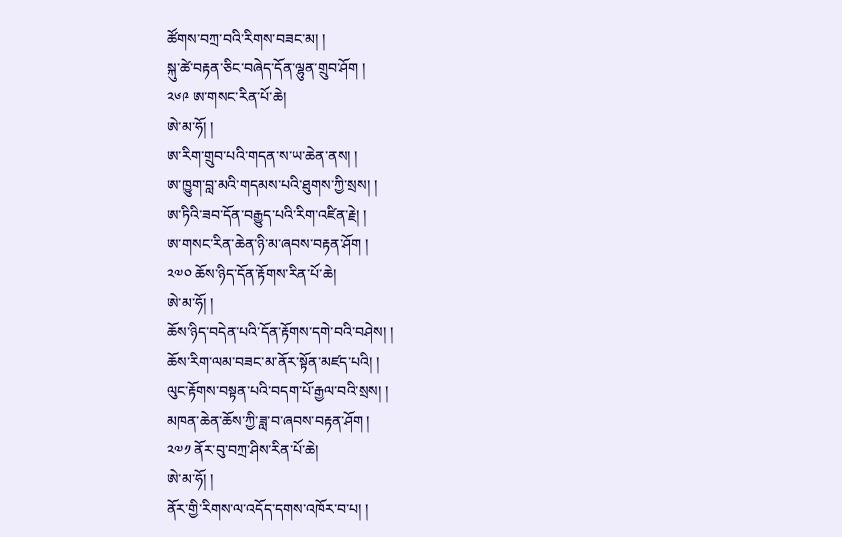ཚོགས་བཀྲ་བའི་རིགས་བཟང་མ། །
སྐུ་ཚེ་བརྟན་ཅིང་བཞེད་དོན་ལྷུན་གྲུབ་ཤོག །
༢༦༩ ཨ་གསང་རིན་པོ་ཆེ།
ཨེ་མ་ཧོ། །
ཨ་རིག་གྲུབ་པའི་གདན་ས་ཡ་ཆེན་ནས། །
ཨ་ཁྱུག་བླ་མའི་གདམས་པའི་ཐུགས་ཀྱི་སྲས། །
ཨ་ཏིའི་ཟབ་དོན་བརྒྱུད་པའི་རིག་འཛིན་རྗེ། །
ཨ་གསང་རིན་ཆེན་ཉི་མ་ཞབས་བརྟན་ཤོག །
༢༧༠ ཆོས་ཉིད་དོན་རྟོགས་རིན་པོ་ཆེ།
ཨེ་མ་ཧོ། །
ཆོས་ཉིད་བདེན་པའི་དོན་རྟོགས་དགེ་བའི་བཤེས། །
ཆོས་རིག་ལམ་བཟང་མ་ནོར་སྟོན་མཛད་པའི། །
ལུང་རྟོགས་བསྟན་པའི་བདག་པོ་རྒྱལ་བའི་སྲས། །
མཁན་ཆེན་ཆོས་ཀྱི་ཟླ་བ་ཞབས་བརྟན་ཤོག །
༢༧༡ ནོར་བུ་བཀྲ་ཤིས་རིན་པོ་ཆེ།
ཨེ་མ་ཧོ། །
ནོར་གྱི་རིགས་ལ་འདོད་དགས་འཁོར་བ་པ། །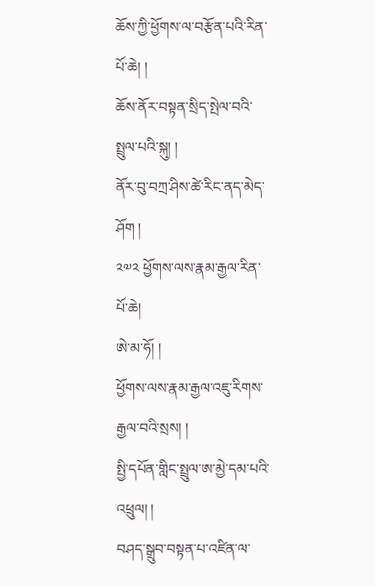ཆོས་ཀྱི་ཕྱོགས་ལ་བརྩོན་པའི་རིན་པོ་ཆེ། །
ཆོས་ནོར་བསྟན་སྲིད་སྤེལ་བའི་སྤྲུལ་པའི་སྐུ། །
ནོར་བུ་བཀྲ་ཤིས་ཚེ་རིང་ནད་མེད་ཤོག །
༢༧༢ ཕྱོགས་ལས་རྣམ་རྒྱལ་རིན་པོ་ཆེ།
ཨེ་མ་ཧོ། །
ཕྱོགས་ལས་རྣམ་རྒྱལ་འཇུ་རིགས་རྒྱལ་བའི་སྲས། །
སྤྱི་དཔོན་གླིང་སྤྲུལ་ཨ་མྱེ་དམ་པའི་འཕྲུལ། །
བཤད་སྒྲུབ་བསྟན་པ་འཛིན་ལ་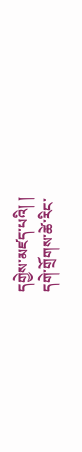དགྱེས་མཛད་པའི། །
དགེ་གྲོགས་ཚེ་རིང་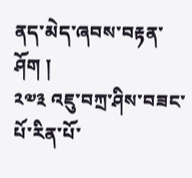ནད་མེད་ཞབས་བརྟན་ཤོག །
༢༧༣ འཇུ་བཀྲ་ཤིས་བཟང་པོ་རིན་པོ་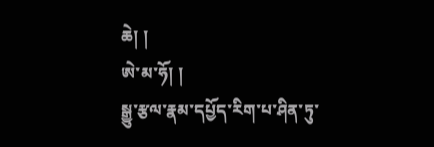ཆེ། །
ཨེ་མ་ཧོ། །
སྒྱུ་རྩལ་རྣམ་དཔྱོད་རིག་པ་ཤིན་ཏུ་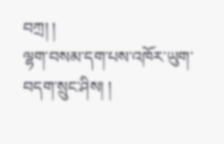བཀྲ། །
ལྷག་བསམ་དག་པས་འཁོར་ཡུག་བདག་སྲུང་ཤིས། །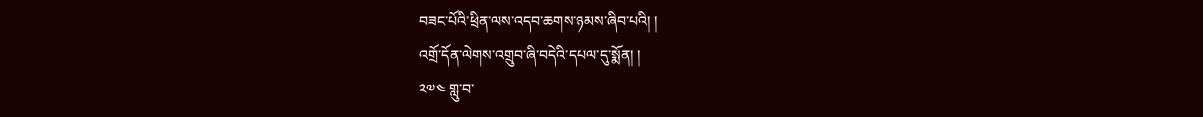བཟང་པོའི་ཕྲིན་ལས་འདབ་ཆགས་ཉམས་ཞིབ་པའི། །
འགྲོ་དོན་ལེགས་འགྲུབ་ཞི་བདེའི་དཔལ་དུ་སྨོན། །
༢༧༤ གླུ་བ་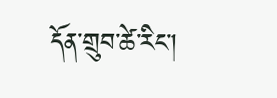དོན་གྲུབ་ཚེ་རིང་།